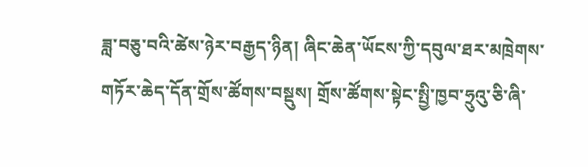ཟླ་བཅུ་བའི་ཚེས་ཉེར་བརྒྱད་ཉིན། ཞིང་ཆེན་ཡོངས་ཀྱི་དབུལ་ཐར་མཁྲེགས་གཏོར་ཆེད་དོན་གྲོས་ཚོགས་བསྡུས། གྲོས་ཚོགས་སྟེང་སྤྱི་ཁྱབ་ཧྲུའུ་ཅི་ཞི་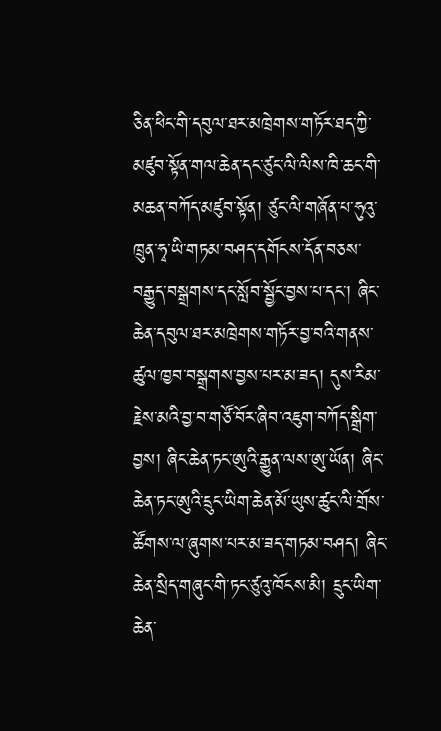ཅིན་ཕིང་གི་དབུལ་ཐར་མཁྲེགས་གཏོར་ཐད་ཀྱི་མཛུབ་སྟོན་གལ་ཆེན་དང་ཙུང་ལི་ལིས་ཁི་ཆང་གི་མཆན་བཀོད་མཛུབ་སྟོན། ཙུང་ལི་གཞོན་པ་ཧུའུ་ཁྲུན་ཧྭ་ཡི་གཏམ་བཤད་དགོངས་དོན་བཅས་བརྒྱུད་བསྒྲགས་དང་སློབ་སྦྱོང་བྱས་པ་དང་། ཞིང་ཆེན་དབུལ་ཐར་མཁྲེགས་གཏོར་བྱ་བའི་གནས་ཚུལ་ཁྱབ་བསྒྲགས་བྱས་པར་མ་ཟད། དུས་རིམ་རྗེས་མའི་བྱ་བ་གཙོ་བོར་ཞིབ་འཇུག་བཀོད་སྒྲིག་བྱས། ཞིང་ཆེན་ཏང་ཨུའི་རྒྱུན་ལས་ཨུ་ཡོན། ཞིང་ཆེན་ཏང་ཨུའི་དྲུང་ཡིག་ཆེན་མོ་ཡུས་ཚུང་ལི་གྲོས་ཚོགས་ལ་ཞུགས་པར་མ་ཟད་གཏམ་བཤད། ཞིང་ཆེན་སྲིད་གཞུང་གི་ཏང་ཙུའུ་ཁོངས་མི། དྲུང་ཡིག་ཆེན་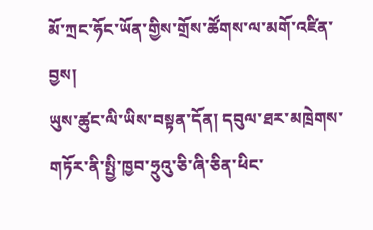མོ་ཀྲང་ཧོང་ཡོན་གྱིས་གྲོས་ཚོགས་ལ་མགོ་འཛིན་བྱས།
ཡུས་ཚུང་ལི་ཡིས་བསྟན་དོན། དབུལ་ཐར་མཁྲེགས་གཏོར་ནི་སྤྱི་ཁྱབ་ཧྲུའུ་ཅི་ཞི་ཅིན་ཕིང་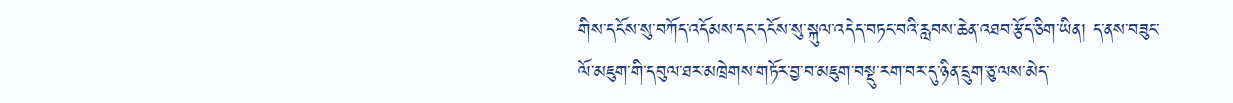གིས་དངོས་སུ་བཀོད་འདོམས་དང་དངོས་སུ་སྐུལ་འདེད་བཏང་བའི་རླབས་ཆེན་འཐབ་རྩོད་ཅིག་ཡིན། ད་ནས་བཟུང་ལོ་མཇུག་གི་དབུལ་ཐར་མཁྲེགས་གཏོར་བྱ་བ་མཇུག་བསྡུ་རག་བར་དུ་ཉིན་དྲུག་ཅུ་ལས་མེད་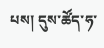པས། དུས་ཚོད་ཧ་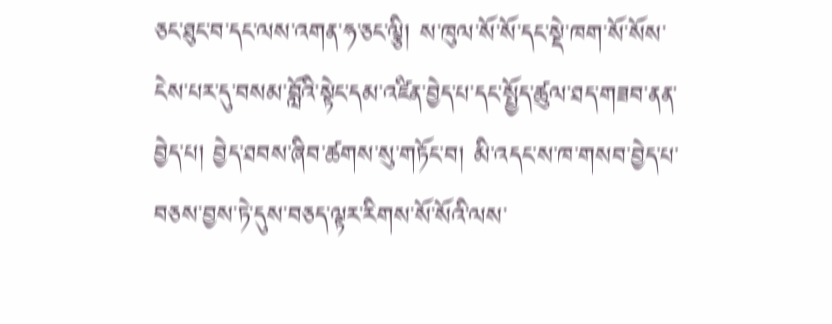ཅང་ཐུང་བ་དང་ལས་འགན་ཧ་ཅང་ལྕི། ས་ཁུལ་སོ་སོ་དང་སྡེ་ཁག་སོ་སོས་ངེས་པར་དུ་བསམ་བློའི་སྟེང་དམ་འཛིན་བྱེད་པ་དང་སྤྱོད་ཚུལ་ཐད་གཟབ་ནན་བྱེད་པ། བྱེད་ཐབས་ཞིབ་ཚགས་སུ་གཏོང་བ། མི་འདང་ས་ཁ་གསབ་བྱེད་པ་བཅས་བྱས་ཏེ་དུས་བཅད་ལྟར་རིགས་སོ་སོའི་ལས་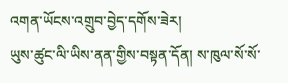འགན་ཡོངས་འགྲུབ་བྱེད་དགོས་ཟེར།
ཡུས་ཚུང་ལི་ཡིས་ནན་གྱིས་བསྟན་དོན། ས་ཁུལ་སོ་སོ་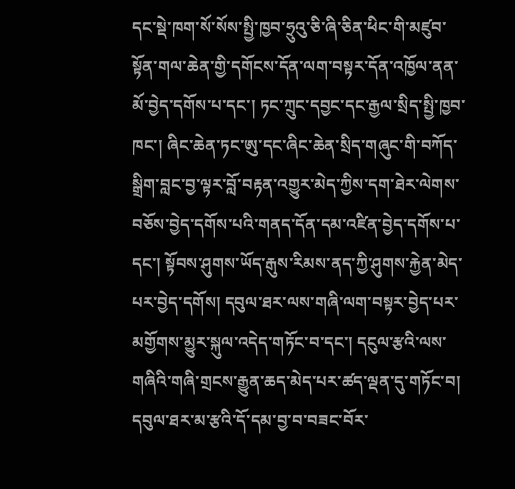དང་སྡེ་ཁག་སོ་སོས་སྤྱི་ཁྱབ་ཧྲུའུ་ཅི་ཞི་ཅིན་ཕིང་གི་མཛུབ་སྟོན་གལ་ཆེན་གྱི་དགོངས་དོན་ལག་བསྟར་དོན་འཁྱོལ་ནན་མོ་བྱེད་དགོས་པ་དང་། ཏང་ཀྲུང་དབྱང་དང་རྒྱལ་སྲིད་སྤྱི་ཁྱབ་ཁང་། ཞིང་ཆེན་ཏང་ཨུ་དང་ཞིང་ཆེན་སྲིད་གཞུང་གི་བཀོད་སྒྲིག་བླང་བྱ་ལྟར་བློ་བརྟན་འགྱུར་མེད་ཀྱིས་དག་ཐེར་ལེགས་བཅོས་བྱེད་དགོས་པའི་གནད་དོན་དམ་འཛིན་བྱེད་དགོས་པ་དང་། སྟོབས་ཤུགས་ཡོད་རྒུས་རིམས་ནད་ཀྱི་ཤུགས་རྐྱེན་མེད་པར་བྱེད་དགོས། དབུལ་ཐར་ལས་གཞི་ལག་བསྟར་བྱེད་པར་མགྱོགས་མྱུར་སྐུལ་འདེད་གཏོང་བ་དང་། དངུལ་རྩའི་ལས་གཞིའི་གཞི་གྲངས་རྒྱུན་ཆད་མེད་པར་ཚད་ལྡན་དུ་གཏོང་བ། དབུལ་ཐར་མ་རྩའི་དོ་དམ་བྱ་བ་བཟང་བོར་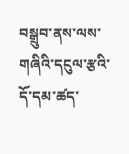བསྒྲུབ་ནས་ལས་གཞིའི་དངུལ་རྩའི་དོ་དམ་ཚད་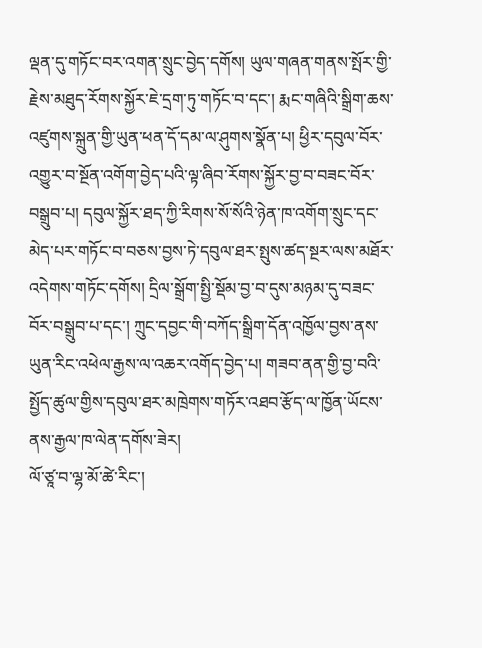ལྡན་དུ་གཏོང་བར་འགན་སྲུང་བྱེད་དགོས། ཡུལ་གཞན་གནས་སྤོར་གྱི་རྗེས་མཐུད་རོགས་སྐྱོར་ཇེ་དྲག་ཏུ་གཏོང་བ་དང་། རྨང་གཞིའི་སྒྲིག་ཆས་འཛུགས་སྐྲུན་གྱི་ཡུན་ཕན་དོ་དམ་ལ་ཤུགས་སྣོན་པ། ཕྱིར་དབུལ་བོར་འགྱུར་བ་སྔོན་འགོག་བྱེད་པའི་ལྟ་ཞིབ་རོགས་སྐྱོར་བྱ་བ་བཟང་བོར་བསྒྲུབ་པ། དབུལ་སྐྱོར་ཐད་ཀྱི་རིགས་སོ་སོའི་ཉེན་ཁ་འགོག་སྲུང་དང་མེད་པར་གཏོང་བ་བཅས་བྱས་ཏེ་དབུལ་ཐར་སྤུས་ཚད་སྔར་ལས་མཐོར་འདེགས་གཏོང་དགོས། དྲིལ་སྒྲོག་སྤྱི་སྡོམ་བྱ་བ་དུས་མཉམ་དུ་བཟང་བོར་བསྒྲུབ་པ་དང་། ཀྲུང་དབྱང་གི་བཀོད་སྒྲིག་དོན་འཁྱོལ་བྱས་ནས་ཡུན་རིང་འཕེལ་རྒྱས་ལ་འཆར་འགོད་བྱེད་པ། གཟབ་ནན་གྱི་བྱ་བའི་སྤྱོད་ཚུལ་གྱིས་དབུལ་ཐར་མཁྲེགས་གཏོར་འཐབ་རྩོད་ལ་ཁྱོན་ཡོངས་ནས་རྒྱལ་ཁ་ལེན་དགོས་ཟེར།
ལོ་ཙཱ་བ་ལྷ་མོ་ཚེ་རིང་།